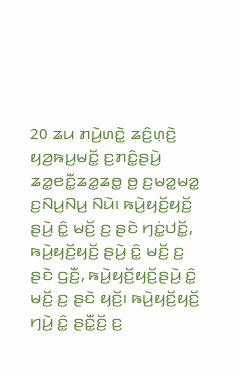20 ꤘꤣ ꤊꤣꤧ꤬ꤛꤢꤧ꤭ ꤘꤢꤨ꤬ꤛ꤫ꤢꤧ꤬ ꤟꤤ꤬ꤒꤣ꤬ꤗꤢꤩ꤭ ꤢ꤬ꤊꤢꤨ꤭ꤔꤣꤧ꤬ ꤘꤤ꤭ꤕꤢꤪ꤭ꤘꤤ꤭ꤘꤥ꤭ ꤥ꤬ ꤢ꤬ꤗꤤ꤭ꤗꤤ꤭ ꤢ꤬ꤡꤣ꤬ꤡꤣ꤬ ꤡꤣꤧ꤯ ꤒꤣꤧ꤬ꤟꤢꤩ꤬ꤟꤢꤩ꤬ ꤔꤣꤧ꤬ ꤢꤨ꤭ ꤗꤢꤩ꤬ ꤢ꤬ ꤔꤢꤧ ꤚꤢꤦ꤭ꤓꤢꤩ꤭, ꤒꤣꤧ꤬ꤟꤢꤩ꤬ꤟꤢꤩ꤬ ꤔꤣꤧ꤬ ꤢꤨ꤭ ꤗꤢꤩ꤬ ꤢ꤬ ꤔꤢꤧ ꤞꤢꤪ꤬, ꤒꤣꤧ꤬ꤟꤢꤩ꤬ꤟꤢꤩ꤬ꤔꤣꤧ꤬ ꤢꤨ꤭ ꤗꤢꤩ꤬ ꤢ꤬ ꤔꤢꤧ ꤟꤢꤩ꤬꤯ ꤒꤣꤧ꤬ꤟꤢꤩ꤬ꤟꤢꤩ꤬ ꤚꤣꤧ꤬ ꤢꤨ꤭ ꤔꤢꤪ꤭ꤢꤩ꤬ ꤢ꤬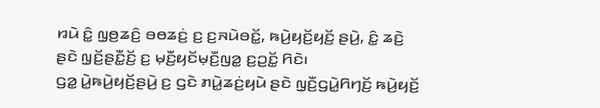ꤙꤣꤧ ꤢꤨ꤭ ꤜ꤫ꤥ꤬ꤘꤢꤨ꤬ ꤋꤥꤘꤢꤦ꤬ ꤢ꤬ ꤢ꤬ꤏꤣꤧꤋꤢꤩ꤭, ꤒꤣꤧ꤬ꤟꤢꤩ꤬ꤟꤢꤩ꤬ ꤔꤣꤧ꤬, ꤢꤨ꤭ ꤘꤢꤧ꤬ ꤔꤢꤧ ꤜ꤫ꤢꤩ꤬ꤔꤢꤪ꤭ꤢꤩ꤬ ꤢ꤬ ꤗ꤫ꤢꤪ꤬ꤟꤢꤩꤗ꤫ꤢꤪ꤬ꤜꤤ꤭ ꤢ꤬ꤑꤢꤩ꤭ ꤖꤢꤧ꤯
ꤞꤤ꤭ ꤣꤧ꤭ꤒꤣꤧ꤬ꤟꤢꤩ꤬ꤔꤣꤧ꤬ ꤢ꤬ ꤞꤢꤧ ꤊꤣꤧ꤭ꤘꤢꤦ꤬ꤟꤣꤧ ꤔꤢꤧ ꤜ꤫ꤢꤪ꤬ꤞꤣꤧ꤭ꤖꤚꤢꤩ꤬ ꤒꤣꤧ꤬ꤟꤢꤩ꤬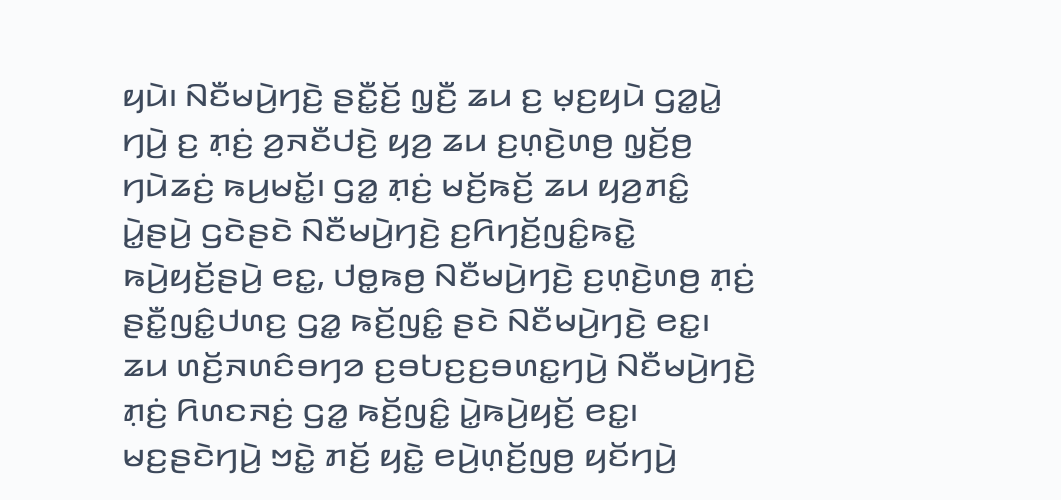ꤟꤣꤧ꤯ ꤡꤢꤪꤗꤣꤧ꤬ꤚꤢꤧ꤬ ꤔꤢꤪ꤭ꤢꤩ꤬ ꤜ꤫ꤢꤪ꤬ ꤘꤣ ꤢ꤬ ꤗ꤫ꤢ꤬ꤟꤣꤧ ꤞꤤ꤭ꤣꤧ꤭ ꤚꤣꤧ꤬ ꤢ꤬ ꤊ꤫ꤢꤦ꤬ ꤤ꤬ꤏꤢꤪꤓꤢꤧ꤬ ꤟꤤ꤬ ꤘꤣ ꤢ꤬ꤛ꤫ꤢꤧ꤬ꤛꤥ꤬ ꤜ꤫ꤢꤩ꤬ꤥ꤬ ꤚꤣꤧꤘꤢꤦ꤬ ꤒꤣ꤬ꤗꤢꤩ꤭꤯ ꤞꤤ꤭ ꤊ꤫ꤢꤦ꤬ ꤗꤢꤩ꤬ꤒꤢꤩ꤬ ꤘꤣ ꤟꤤ꤬ꤊꤢꤨ꤭ ꤣꤧ꤭ꤔꤣꤧ꤬ ꤞꤢꤧꤔꤢꤧ ꤡꤢꤪꤗꤣꤧ꤬ꤚꤢꤧ꤬ ꤢ꤬ꤖꤚꤢꤩ꤬ꤜꤢꤨ꤭ꤒꤢꤧ꤭ ꤒꤣꤧ꤬ꤟꤢꤩ꤬ꤔꤣꤧ꤬ ꤕꤢ꤭, ꤓꤥ꤭ꤒꤥ꤬ ꤡꤢꤪꤗꤣꤧ꤬ꤚꤢꤧ꤬ ꤢ꤬ꤛ꤫ꤢꤧ꤬ꤛꤥ꤬ ꤊ꤫ꤢꤦ꤬ ꤔꤢꤪ꤭ꤜꤢꤨ꤭ꤓꤛꤢ꤬ ꤞꤤ꤭ ꤒꤢꤩ꤬ꤜꤢꤨ꤭ ꤔꤢꤧ ꤡꤢꤪꤗꤣꤧ꤬ꤚꤢꤧ꤬ ꤕꤢ꤭꤯ ꤘꤣ ꤛꤢꤩ꤬ꤏꤛꤢꤨꤋꤚꤤ ꤢ꤬ꤋꤝꤢ꤬ꤢ꤬ꤋꤛꤢ꤭ꤚꤣꤧ꤬ ꤡꤢꤪꤗꤣꤧ꤬ꤚꤢꤧ꤬ ꤊ꤫ꤢꤦ꤬ ꤖꤛꤢꤏꤢꤦ꤬ ꤞꤤ꤭ ꤒꤢꤩ꤬ꤜꤢꤨ꤭ ꤣꤧ꤭ꤒꤣꤧ꤬ꤟꤢꤩ꤬ ꤕꤢ꤭꤯
ꤗꤢ꤬ꤔꤢꤧꤚꤣꤧ꤬ ꤠꤢꤧ꤭ ꤊꤢꤩ꤬ ꤟꤢꤧ꤭ ꤕꤣꤧ꤬ꤛ꤫ꤢꤩ꤬ꤜꤥ꤬ ꤟꤢꤩꤚꤣꤧ꤬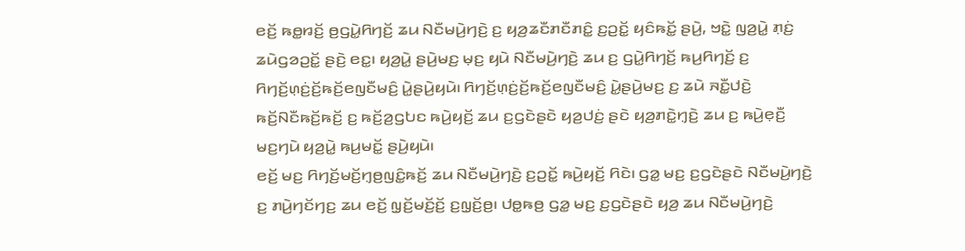ꤕꤢꤩ꤬ ꤒꤥ꤭ꤙꤢꤩ꤬ ꤥ꤬ꤞꤣꤧ꤭ꤖꤚꤢꤩ꤬ ꤘꤣ ꤡꤢꤪꤗꤣꤧ꤬ꤚꤢꤧ꤬ ꤢ꤬ ꤟꤤ꤬ꤘꤢꤪꤊꤢꤪꤊꤢꤨ꤭ ꤢ꤬ꤑꤢꤩ꤭ ꤟꤢꤨꤒꤢꤩ꤭ ꤔꤣꤧ꤬, ꤠꤢꤧ꤭ ꤜꤤ꤬ꤣꤧ꤭ ꤊ꤫ꤢꤦ꤬ ꤘꤣꤧꤞꤤꤑꤢꤩ꤭ ꤔꤢꤧ꤬ ꤕꤢ꤭꤯ ꤟꤤ꤬ꤣꤧ꤭ ꤔꤣꤧ꤬ꤗꤢ꤬ ꤗ꤫ꤢ꤬ ꤟꤣꤧ ꤡꤢꤪꤗꤣꤧ꤬ꤚꤢꤧ꤬ ꤘꤣ ꤢ꤬ ꤞꤣꤧ꤭ꤖꤚꤢꤩ꤬ ꤒꤣ꤬ꤖꤚꤢꤩ꤬ ꤢ꤬ ꤖꤚꤢꤩ꤬ꤛ꤫ꤢꤦ꤬ꤢꤩ꤬ꤒꤢꤩ꤬ꤕꤜꤢꤪꤗꤢꤨ꤬ ꤣꤧ꤭ꤔꤣꤧ꤬ꤟꤣꤧ꤯ ꤖꤚꤢꤩ꤬ꤛ꤫ꤢꤦ꤬ꤢꤩ꤬ꤒꤢꤩ꤬ꤕꤜꤢꤪꤗꤢꤨ꤬ ꤣꤧ꤭ꤔꤣꤧ꤬ꤗꤢ꤬ ꤢ꤬ ꤘꤣꤧ ꤏꤢꤪ꤭ꤓꤢꤧ꤬ ꤒꤢꤩ꤬ꤡꤢꤪꤒꤢꤩ꤬ꤒꤢꤩ꤬ ꤢ꤬ ꤒꤢꤩ꤬ꤤ꤬ꤞꤝꤢ ꤒꤣꤧ꤬ꤟꤢꤩ꤬ ꤘꤣ ꤢ꤬ꤞꤢꤧꤔꤢꤧ ꤟꤤ꤬ꤓꤢꤦ꤬ ꤔꤢꤧ ꤟꤤ꤬ꤊꤢꤧ꤭ꤚ꤫ꤢꤧ꤬ ꤘꤣ ꤢ꤬ ꤒꤣꤧ꤬ꤕ꤫ꤢꤪ꤬ ꤗꤢ꤬ꤚꤣꤧ ꤟꤤ꤬ꤣꤧ꤭ ꤒꤣ꤬ꤗꤢꤩ꤭ ꤔꤣꤧ꤬ꤟꤣꤧ꤯
ꤕꤢꤩ꤬ ꤗꤢ꤬ ꤖꤚꤢꤩ꤬ꤗꤢꤩ꤬ꤚ꤫ꤥ꤬ꤜꤢꤨ꤭ꤒꤢꤩ꤬ ꤘꤣ ꤡꤢꤪꤗꤣꤧ꤬ꤚꤢꤧ꤬ ꤢ꤬ꤑꤢꤩ꤭ ꤒꤣꤧ꤬ꤟꤢꤩ꤬ ꤖꤢꤧ꤯ ꤞꤤ꤭ ꤗꤢ꤬ ꤢ꤬ꤞꤢꤧꤔꤢꤧ ꤡꤢꤪꤗꤣꤧ꤬ꤚꤢꤧ꤬ ꤢ꤬ ꤊꤣꤧ꤬ꤚꤢꤩꤚꤢ꤬ ꤘꤣ ꤕꤢꤩ꤬ ꤜ꤫ꤢꤩ꤬ꤗꤢꤩ꤬ꤢꤩ꤬ ꤢ꤬ꤜ꤫ꤢꤩ꤬ꤥ꤬꤯ ꤓꤥ꤭ꤒꤥ꤬ ꤞꤤ꤭ ꤗꤢ꤬ ꤢ꤬ꤞꤢꤧꤔꤢꤧ ꤟꤤ꤬ ꤘꤣ ꤡꤢꤪꤗꤣꤧ꤬ꤚꤢꤧ꤬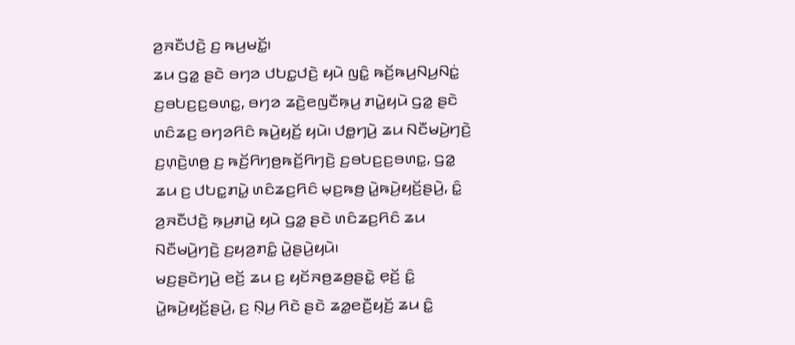ꤤ꤬ꤏꤢꤪꤓꤢꤧ꤬ ꤢ꤬ ꤒꤣ꤬ꤗꤢꤩ꤭꤯
ꤘꤣ ꤞꤤ꤭ ꤔꤢꤧ ꤋꤚꤤ ꤓꤝꤢ꤭ꤓꤢꤧ꤬ ꤟꤣꤧ ꤜꤢꤨ꤭ ꤒꤢꤩ꤬ꤒꤣ꤬ꤡꤣ꤬ꤡꤢꤦ꤭ ꤢ꤬ꤋꤝꤢ꤬ꤢ꤬ꤋꤛꤢ꤭, ꤋꤚꤤ ꤘꤢꤧ꤬ꤕꤜꤢꤪꤒ꤫ꤣ꤬ ꤊꤣꤧ꤭ꤟꤣꤧ ꤞꤤ꤭ ꤔꤢꤧ ꤛꤢꤨꤘꤢ꤬ ꤋꤚꤤꤖꤢꤨ ꤒꤣꤧ꤬ꤟꤢꤩ꤬ ꤟꤣꤧ꤯ ꤓꤥ꤭ꤚꤣꤧ꤬ ꤘꤣ ꤡꤢꤪꤗꤣꤧ꤬ꤚꤢꤧ꤬ ꤢ꤬ꤛ꤫ꤢꤧ꤬ꤛꤥ꤬ ꤢ꤬ ꤒꤢꤩ꤬ꤖꤚꤥ꤬ꤒꤢꤩ꤬ꤖꤚꤢꤧ꤬ ꤢ꤬ꤋꤝꤢ꤬ꤢ꤬ꤋꤛꤢ꤭, ꤞꤤ꤭ ꤘꤣ ꤢ꤬ ꤓꤝꤢ꤭ꤊꤣꤧ꤭ ꤛꤢꤨꤘꤢ꤬ꤖꤢꤨ ꤗ꤫ꤢ꤬ꤒꤥ꤬ ꤣꤧ꤭ꤒꤣꤧ꤬ꤟꤢꤩ꤬ꤔꤣꤧ꤬, ꤢꤨ꤭ ꤤ꤬ꤏꤢꤪꤓꤢꤧ꤬ ꤒ꤫ꤣ꤬ꤊꤣꤧ꤭ ꤟꤣꤧ ꤞꤤ꤭ ꤔꤢꤧ ꤛꤢꤨꤘꤢ꤬ꤖꤢꤨ ꤘꤣ ꤡꤢꤪꤗꤣꤧ꤬ꤚꤢꤧ꤬ ꤢ꤬ꤟꤤ꤬ꤊꤢꤨ꤭ ꤣꤧ꤭ꤔꤣꤧ꤬ꤟꤣꤧ꤯
ꤗꤢ꤬ꤔꤢꤧꤚꤣꤧ꤬ ꤕꤢꤩ꤬ ꤘꤣ ꤢ꤬ ꤟꤢꤩꤏꤥ꤬ꤘꤥ꤬ꤔꤢꤧ꤭ ꤕ꤫ꤢꤩ꤬ ꤢꤨ꤭ ꤣꤧ꤭ꤒꤣꤧ꤬ꤟꤢꤩ꤬ꤔꤣꤧ꤬, ꤢ꤬ ꤡ꤫ꤣ꤬ ꤖꤢꤧ ꤔꤢꤧ ꤘꤤ꤭ꤕꤢꤪ꤬ꤟꤢꤩ꤬ ꤘꤣ ꤢꤨ꤭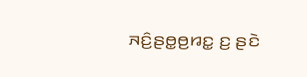ꤏꤢꤨ꤬ꤔꤥ꤭ꤥ꤬ꤙꤢ꤭ ꤢ꤬ ꤔꤢꤧ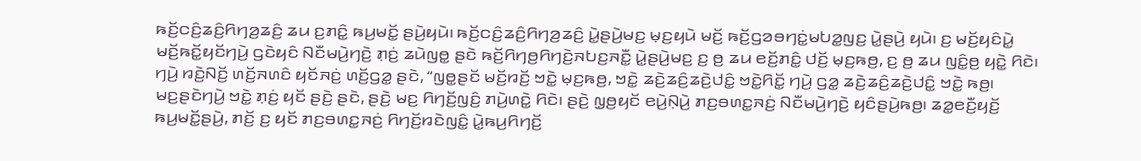ꤒꤢꤩ꤬ꤍꤢꤨ꤬ꤘꤢꤨ꤬ꤖꤚꤤ꤬ꤘꤢꤨ꤬ ꤘꤣ ꤢ꤬ꤊꤢꤨ꤭ ꤒꤣ꤬ꤗꤢꤩ꤭ ꤔꤣꤧ꤬ꤟꤣꤧ꤯ ꤒꤢꤩ꤬ꤍꤢꤨ꤬ꤘꤢꤨ꤬ꤖꤚꤤ꤬ꤘꤢꤨ꤬ ꤣꤧ꤭ꤔꤣꤧ꤬ꤗꤢ꤬ ꤗ꤫ꤢ꤬ꤟꤣꤧ ꤗꤢꤩ꤬ ꤒꤢꤩ꤬ꤞꤤꤋꤚꤢꤦ꤭ꤗꤝꤤ꤭ꤜꤢ꤬ ꤣꤧ꤭ꤔꤣꤧ꤬ ꤟꤣꤧ꤯ ꤢ꤬ ꤗꤢꤩ꤬ꤟꤢꤨꤣꤧ꤭ ꤗꤢꤩ꤬ꤒꤢꤩ꤭ꤟꤢꤩꤚꤣꤧ꤬ ꤞꤢꤧꤟꤢꤨ ꤡꤢꤪꤗꤣꤧ꤬ꤚꤢꤧ꤬ ꤊ꤫ꤢꤦ꤬ ꤘꤣꤧꤜꤥ꤭ ꤔꤢꤧ ꤒꤢꤩ꤬ꤖꤚꤥ꤬ꤖꤚꤢꤧ꤬ꤏꤝꤢ꤬ꤏꤢꤪ꤭ ꤣꤧ꤭ꤔꤣꤧ꤬ꤗꤢ꤬ ꤢ꤬ ꤥ꤬ ꤘꤣ ꤕꤢꤩ꤬ꤊꤢꤨ꤭ ꤓꤢꤩ꤬ ꤗ꤫ꤢ꤬ꤒꤥ꤬, ꤢ꤬ ꤥ꤬ ꤘꤣ ꤜꤢꤨ꤭ꤥ꤬ ꤟꤢꤧ꤭ ꤖꤢꤧ꤯
ꤚꤣꤧ꤬ ꤙꤢꤧ꤬ꤡꤢꤩ꤬ ꤛꤢꤩ꤬ꤏꤛꤢꤨ ꤟꤢꤩꤏꤢꤦ꤬ ꤛꤢꤩ꤬ꤞꤤ꤭ ꤔꤢꤧ, “ꤜꤥ꤭ꤔꤢꤩ ꤗꤢꤩ꤬ꤙꤢꤩ꤬ ꤠꤢꤧ꤭ ꤗ꤫ꤢ꤬ꤒꤥ꤬, ꤠꤢꤧ꤭ ꤘꤢꤧ꤬ꤘꤢꤨ꤬ꤘꤢꤧ꤬ꤓꤢꤨ꤭ ꤠꤢꤧ꤭ꤖꤢꤩ꤭ ꤚꤣꤧ꤬ ꤞꤤ꤭ ꤘꤢꤧ꤬ꤘꤢꤨ꤬ꤘꤢꤧ꤬ꤓꤢꤨ꤭ ꤠꤢꤧ꤭ ꤒꤥ꤬꤯
ꤗꤢ꤬ꤔꤢꤧꤚꤣꤧ꤬ ꤠꤢꤧ꤭ ꤊ꤫ꤢꤦ꤬ ꤟꤢꤩ ꤔꤢꤧ꤬ ꤔꤢꤧ, ꤔꤢꤧ꤬ ꤗꤢ꤬ ꤖꤚꤢꤩ꤬ꤜꤢꤨ꤬ ꤊꤣꤧ꤬ꤛꤢꤧ꤭ ꤖꤢꤧ꤯ ꤔꤢꤧ꤬ ꤜ꤫ꤥ꤬ꤟꤢꤩ ꤕꤣꤧ꤬ꤡ꤫ꤣꤧ꤬ ꤊꤢ꤬ꤋꤛꤢ꤭ꤏꤢꤦ꤬ ꤡꤢꤪꤗꤣꤧ꤬ꤚꤢꤧ꤬ ꤟꤢꤨꤔꤣꤧ꤬ꤒꤥ꤬꤯ ꤘꤤ꤭ꤕꤢꤪ꤬ꤟꤢꤩ꤬ ꤒꤣ꤬ꤗꤢꤩ꤭ꤔꤣꤧ꤬, ꤊꤢꤩ꤬ ꤢ꤬ ꤟꤢꤩ ꤊꤢ꤬ꤋꤛꤢ꤭ꤏꤢꤦ꤬ ꤖꤚꤢꤩ꤬ꤙꤢꤧꤜꤢꤨ꤭ ꤣꤧ꤭ꤒꤣ꤬ꤖꤚꤢꤩ꤬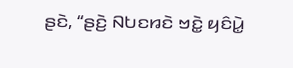ꤔꤢꤧ, “ꤔꤢꤧ꤬ ꤡꤝꤢꤙꤢꤧ ꤠꤢꤧ꤭ ꤟꤢꤨꤣꤧ꤭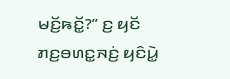ꤗꤢꤩ꤬ꤒꤢꤩ꤭?” ꤢ꤬ ꤟꤢꤩ ꤊꤢ꤬ꤋꤛꤢ꤭ꤏꤢꤦ꤬ ꤟꤢꤨꤣꤧ꤭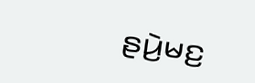ꤔꤣꤧ꤬ꤗꤢ꤬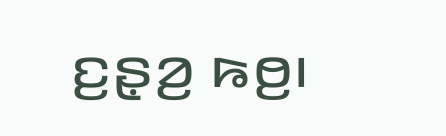ꤢ꤬ꤔ꤫ꤤ꤬ ꤒꤥ꤬꤯